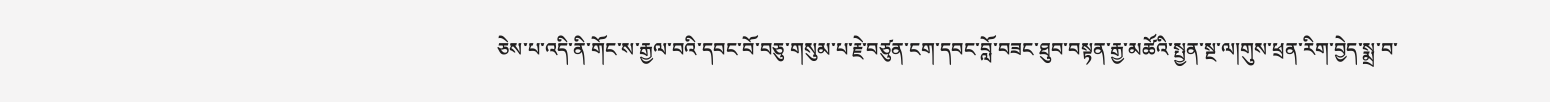ཅེས་པ་འདི་ནི་གོང་ས་རྒྱལ་བའི་དབང་བོ་བཅུ་གསུམ་པ་རྗེ་བཙུན་ངག་དབང་བློ་བཟང་ཐུབ་བསྟན་རྒྱ་མཚོའི་སྤྱན་སྔ་ལ།གུས་ཕྲན་རིག་བྱེད་སྨྲ་བ་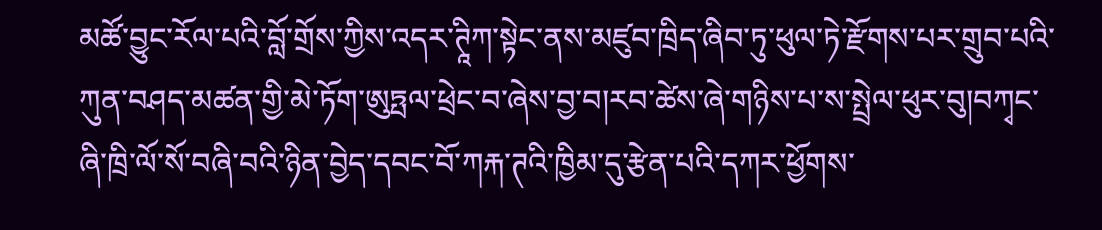མཚོ་བྱུང་རོལ་པའི་བློ་གྲོས་ཀྱིས་འདར་ཊཱིཀ་སྟེང་ནས་མཛུབ་ཁྲིད་ཞིབ་ཏུ་ཕུལ་ཏེ་རྫོགས་པར་གྲུབ་པའི་ཀུན་བཤད་མཚན་གྱི་མེ་ཏོག་ཨུཏྤལ་ཕྲེང་བ་ཞེས་བྱ་བ།རབ་ཚེས་ཞེ་གཉིས་པ་ས་སྤྲེལ་ཕུར་བུ།བཀྭང་ཞི་ཁྲི་ལོ་སོ་བཞི་བའི་ཉིན་བྱེད་དབང་བོ་ཀརྐ་ཊའི་ཁྱིམ་དུ་རྩེན་པའི་དཀར་ཕྱོགས་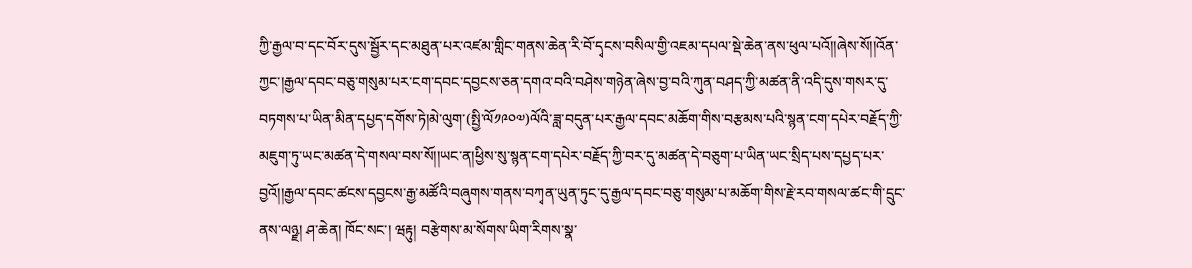ཀྱི་རྒྱལ་བ་དང་བོར་དུས་སྦྱོར་དང་མཐུན་པར་འཛམ་གླིང་གནས་ཆེན་རི་བོ་དྭངས་བསིལ་གྱི་འཇམ་དཔལ་སྡེ་ཆེན་ནས་ཕུལ་པའོ།།ཞེས་སོ།།འོན་ཀྱང་།རྒྱལ་དབང་བཅུ་གསུམ་པར་ངག་དབང་དབྱངས་ཅན་དགའ་བའི་བཤེས་གཉེན་ཞེས་བྱ་བའི་ཀུན་བཤད་ཀྱི་མཚན་ནི་འདི་དུས་གསར་དུ་བཏགས་པ་ཡིན་མིན་དཔྱད་དགོས་ཏེ།མེ་ལུག་(སྤྱི་ལོ༡༩༠༧)ལོའི་ཟླ་བདུན་པར་རྒྱལ་དབང་མཆོག་གིས་བརྩམས་པའི་སྙན་ངག་དཔེར་བརྗོད་ཀྱི་མཇུག་ཏུ་ཡང་མཚན་དེ་གསལ་བས་སོ།།ཡང་ན།ཕྱིས་སུ་སྙན་ངག་དཔེར་བརྗོད་ཀྱི་བར་དུ་མཚན་དེ་བཅུག་པ་ཡིན་ཡང་སྲིད་པས་དཔྱད་པར་བྱའོ།།རྒྱལ་དབང་ཚངས་དབྱངས་རྒྱ་མཚོའི་བཞུགས་གནས་བཀྭན་ཡུན་ཏུང་དུ་རྒྱལ་དབང་བཅུ་གསུམ་པ་མཆོག་གིས་རྗེ་རབ་གསལ་ཚང་གི་དྲུང་ནས་ལཉྫ། ཤ་ཆེན། ཁོང་སང་། ཝརྟུ། བརྩེགས་མ་སོགས་ཡིག་རིགས་སྣ་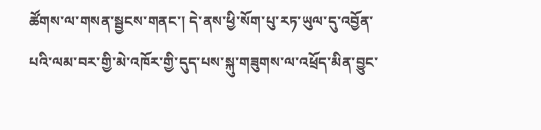ཚོགས་ལ་གསན་སྦྱངས་གནང་། དེ་ནས་ཕྱི་སོག་པུ་རཏ་ཡུལ་དུ་འབྱོན་པའི་ལམ་བར་གྱི་མེ་འཁོར་གྱི་དུད་པས་སྐུ་གཟུགས་ལ་འཕྲོད་མིན་བྱུང་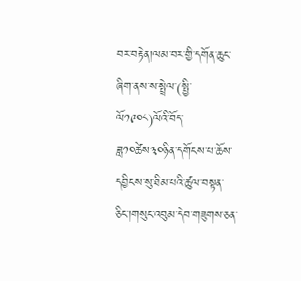བར་བརྟེན།ལམ་བར་གྱི་དགོན་ཆུང་ཞིག་ནས་ས་སྤྲེལ་(སྤྱི་ལོ༡༩༠༨)ལོའི་བོད་ཟླ༡༠ཚེས༣༠ཉིན་དགོངས་པ་ཆོས་དབྱིངས་སུ་ཐིམ་པའི་ཚུལ་བསྟན་ཅིང་།གསུང་འབུམ་དེབ་གཟུགས་ཅན་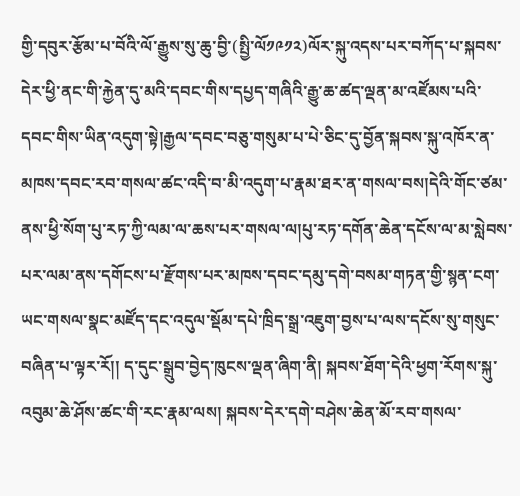གྱི་དབུར་རྩོམ་པ་བོའི་ལོ་རྒྱུས་སུ་ཆུ་བྱི་(སྤྱི་ལོ༡༩༡༢)ལོར་སྐུ་འདས་པར་བཀོད་པ་སྐབས་དེར་ཕྱི་ནང་གི་རྐྱེན་དུ་མའི་དབང་གིས་དཔྱད་གཞིའི་རྒྱུ་ཆ་ཚད་ལྡན་མ་འཛོམས་པའི་དབང་གིས་ཡིན་འདུག་སྟེ།རྒྱལ་དབང་བཅུ་གསུམ་པ་པེ་ཅིང་དུ་བྱོན་སྐབས་སྐུ་འཁོར་ན་མཁས་དབང་རབ་གསལ་ཚང་འདི་བ་མི་འདུག་པ་རྣམ་ཐར་ན་གསལ་བས།དེའི་གོང་ཙམ་ནས་ཕྱི་སོག་པུ་རཏ་ཀྱི་ལམ་ལ་ཆས་པར་གསལ་ལ།པུ་རཏ་དགོན་ཆེན་དངོས་ལ་མ་སླེབས་པར་ལམ་ནས་དགོངས་པ་རྫོགས་པར་མཁས་དབང་དམུ་དགེ་བསམ་གཏན་གྱི་སྙན་ངག་ཡང་གསལ་སྣང་མཛོད་དང་འདུལ་སྡོམ་དཔེ་ཁྲིད་སྒྲ་འཇུག་བྱས་པ་ལས་དངོས་སུ་གསུང་བཞིན་པ་ལྟར་རོ།། ད་དུང་སྒྲུབ་བྱེད་ཁུངས་ལྡན་ཞིག་ནི། སྐབས་ཐོག་དེའི་ཕྱག་རོགས་སྐུ་འབུམ་ཆེ་ཤོས་ཚང་གི་རང་རྣམ་ལས། སྐབས་དེར་དགེ་བཤེས་ཆེན་མོ་རབ་གསལ་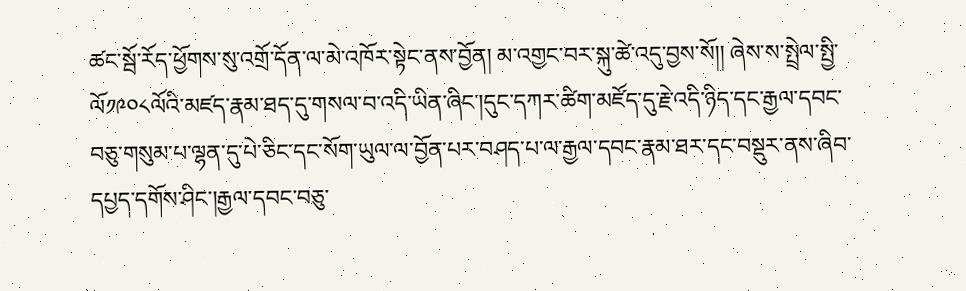ཚང་སྦོ་རོད་ཕྱོགས་སུ་འགྲོ་དོན་ལ་མེ་འཁོར་སྟེང་ནས་བྱོན། མ་འགྱང་བར་སྐུ་ཚེ་འདུ་བྱས་སོ།། ཞེས་ས་སྤྲེལ་སྤྱི་ལོ༡༩༠༨ལོའི་མཛད་རྣམ་ཐད་དུ་གསལ་བ་འདི་ཡིན་ཞིང་།དུང་དཀར་ཚིག་མཛོད་དུ་རྗེ་འདི་ཉིད་དང་རྒྱལ་དབང་བཅུ་གསུམ་པ་ལྷན་དུ་པེ་ཅིང་དང་སོག་ཡུལ་ལ་བྱོན་པར་བཤད་པ་ལ་རྒྱལ་དབང་རྣམ་ཐར་དང་བསྡུར་ནས་ཞིབ་དཔྱད་དགོས་ཤིང་།རྒྱལ་དབང་བཅུ་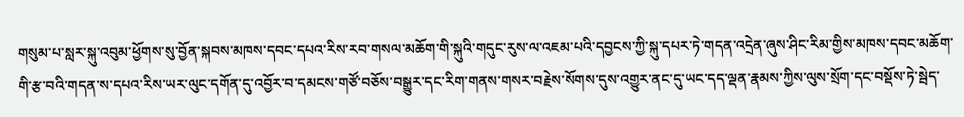གསུམ་པ་སླར་སྐུ་འབུམ་ཕྱོགས་སུ་བྱོན་སྐབས་མཁས་དབང་དཔའ་རིས་རབ་གསལ་མཆོག་གི་སྐུའི་གདུང་རུས་ལ་འཇམ་པའི་དབྱངས་ཀྱི་སྐུ་དཔར་ཏེ་གདན་འདྲེན་ཞུས་ཤིང་རིམ་གྱིས་མཁས་དབང་མཆོག་གི་རྩ་བའི་གདན་ས་དཔའ་རིས་ཡར་ལུང་དགོན་དུ་འབྱོར་བ་དམངས་གཙོ་བཅོས་བསྒྱུར་དང་རིག་གནས་གསར་བརྗེས་སོགས་དུས་འགྱུར་ནང་དུ་ཡང་དད་ལྡན་རྣམས་ཀྱིས་ལུས་སྲོག་དང་བསྡོས་ཏེ་སྦེད་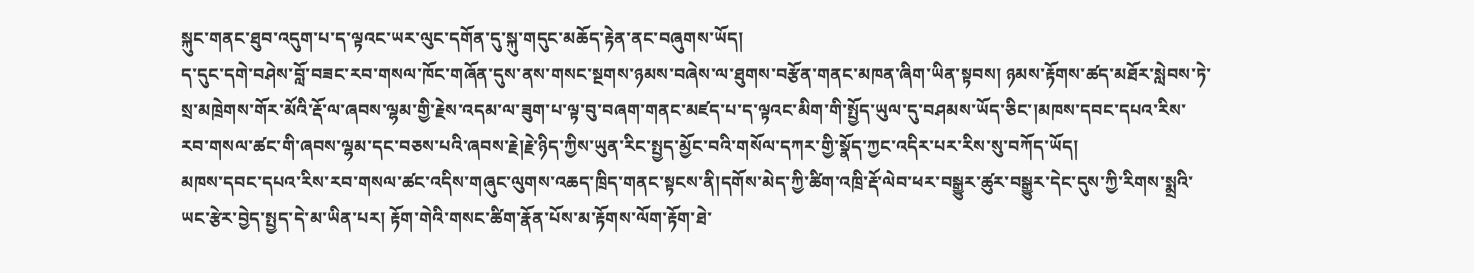སྐུང་གནང་ཐུབ་འདུག་པ་ད་ལྟའང་ཡར་ལུང་དགོན་དུ་སྐུ་གདུང་མཆོད་རྟེན་ནང་བཞུགས་ཡོད།
ད་དུང་དགེ་བཤེས་བློ་བཟང་རབ་གསལ་ཁོང་གཞོན་དུས་ནས་གསང་སྔགས་ཉམས་བཞེས་ལ་ཐུགས་བརྩོན་གནང་མཁན་ཞིག་ཡིན་སྟབས། ཉམས་རྟོགས་ཚད་མཐོར་སླེབས་ཏེ་སྲ་མཁྲེགས་གོར་མོའི་རྡོ་ལ་ཞབས་ལྷམ་གྱི་རྗེས་འདམ་ལ་ཟུག་པ་ལྟ་བུ་བཞག་གནང་མཛད་པ་ད་ལྟའང་མིག་གི་སྤྱོད་ཡུལ་དུ་བཤམས་ཡོད་ཅིང་།མཁས་དབང་དཔའ་རིས་རབ་གསལ་ཚང་གི་ཞབས་ལྷམ་དང་བཅས་པའི་ཞབས་རྗེ།རྗེ་ཉིད་ཀྱིས་ཡུན་རིང་སྤྱད་མྱོང་བའི་གསོལ་དཀར་གྱི་སྣོད་ཀྱང་འདིར་པར་རིས་སུ་བཀོད་ཡོད།
མཁས་དབང་དཔའ་རིས་རབ་གསལ་ཚང་འདིས་གཞུང་ལུགས་འཆད་ཁྲིད་གནང་སྟངས་ནི།དགོས་མེད་ཀྱི་ཚིག་འཁྲི་རྡོ་ལེབ་ཕར་བསྒྱུར་ཚུར་བསྒྱུར་དེང་དུས་ཀྱི་རིགས་སྨྲའི་ཡང་རྩེར་བྱེད་སྤྱད་དེ་མ་ཡིན་པར། རྟོག་གེའི་གསང་ཚིག་རྣོན་པོས་མ་རྟོགས་ལོག་རྟོག་ཐེ་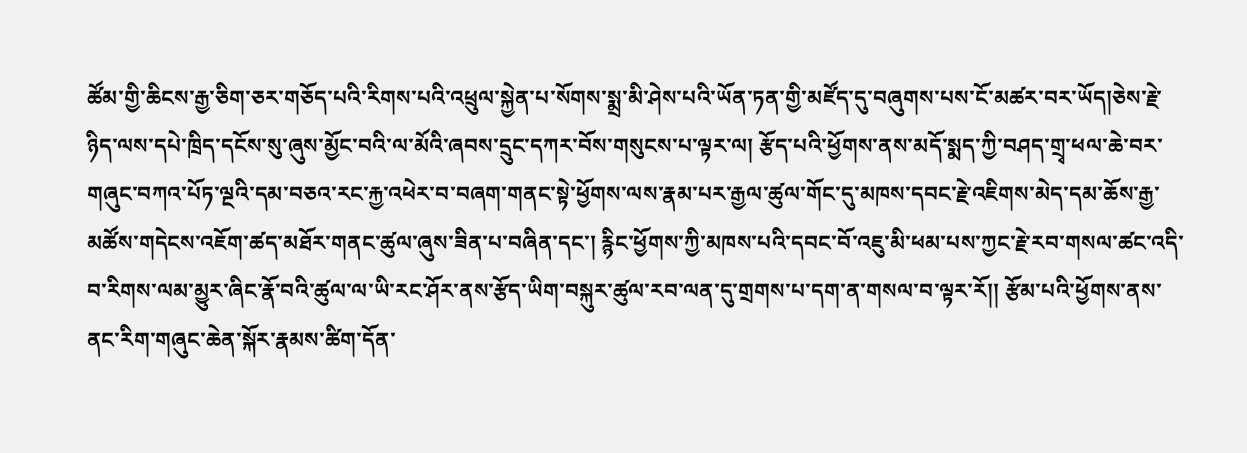ཚོམ་གྱི་ཆིངས་རྒྱ་ཅིག་ཅར་གཅོད་པའི་རིགས་པའི་འཕྲུལ་སྐྱེན་པ་སོགས་སྨྲ་མི་ཤེས་པའི་ཡོན་ཏན་གྱི་མཛོད་དུ་བཞུགས་པས་ངོ་མཚར་བར་ཡོད།ཅེས་རྗེ་ཉིད་ལས་དཔེ་ཁྲིད་དངོས་སུ་ཞུས་མྱོང་བའི་ལ་མོའི་ཞབས་དྲུང་དཀར་བོས་གསུངས་པ་ལྟར་ལ། རྩོད་པའི་ཕྱོགས་ནས་མདོ་སྨད་ཀྱི་བཤད་གྲྭ་ཕལ་ཆེ་བར་གཞུང་བཀའ་པོཏ་ལྔའི་དམ་བཅའ་རང་རྐྱ་འཕེར་བ་བཞག་གནང་སྟེ་ཕྱོགས་ལས་རྣམ་པར་རྒྱལ་ཚུལ་གོང་དུ་མཁས་དབང་རྗེ་འཇིགས་མེད་དམ་ཆོས་རྒྱ་མཚོས་གདེངས་འཇོག་ཚད་མཐོར་གནང་ཚུལ་ཞུས་ཟིན་པ་བཞིན་དང་། རྙིང་ཕྱོགས་ཀྱི་མཁས་པའི་དབང་བོ་འཇུ་མི་ཕམ་པས་ཀྱང་རྗེ་རབ་གསལ་ཚང་འདི་བ་རིགས་ལམ་མྱུར་ཞིང་རྣོ་བའི་ཚུལ་ལ་ཡི་རང་ཤོར་ནས་རྩོད་ཡིག་བསྐུར་ཚུལ་རབ་ལན་དུ་གྲགས་པ་དག་ན་གསལ་བ་ལྟར་རོ།། རྩོམ་པའི་ཕྱོགས་ནས་ནང་རིག་གཞུང་ཆེན་སྐོར་རྣམས་ཚིག་དོན་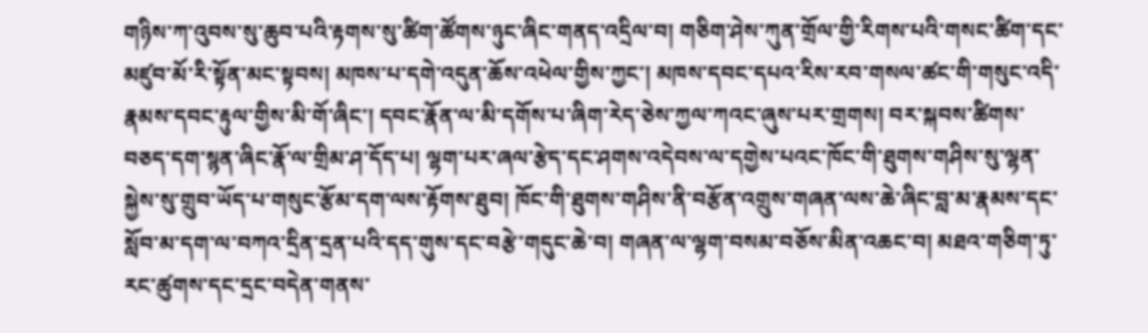གཉིས་ཀ་འུབས་སུ་ཆུབ་པའི་རྟགས་སུ་ཚིག་ཚོགས་ཉུང་ཞིང་གནད་འདྲིལ་བ། གཅིག་ཤེས་ཀུན་གྲོལ་གྱི་རིགས་པའི་གསང་ཚིག་དང་མཛུབ་མོ་རི་སྟོན་མང་སྟབས། མཁས་པ་དགེ་འདུན་ཆོས་འཕེལ་གྱིས་ཀྱང་། མཁས་དབང་དཔའ་རིས་རབ་གསལ་ཚང་གི་གསུང་འདི་རྣམས་དབང་རྟུལ་གྱིས་མི་གོ་ཞིང་། དབང་རྣོན་ལ་མི་དགོས་པ་ཞིག་རེད་ཅེས་ཀྱལ་ཀའང་ཞུས་པར་གྲགས། བར་སྐབས་ཚིགས་བཅད་དག་སྙན་ཞིང་རྣོ་ལ་གྲིམ་ཤ་དོད་པ། ལྷག་པར་ཞལ་རྩེད་དང་ཤགས་འདེབས་ལ་དགྱེས་པའང་ཁོང་གི་ཐུགས་གཤིས་སུ་ལྷན་སྐྱེས་སུ་གྲུབ་ཡོད་པ་གསུང་རྩོམ་དག་ལས་རྟོགས་ཐུབ། ཁོང་གི་ཐུགས་གཤིས་ནི་བརྩོན་འགྲུས་གཞན་ལས་ཆེ་ཞིང་བླ་མ་རྣམས་དང་སློབ་མ་དག་ལ་བཀའ་དྲིན་དྲན་པའི་དད་གུས་དང་བརྩེ་གདུང་ཆེ་བ། གཞན་ལ་ལྷག་བསམ་བཅོས་མིན་འཆང་བ། མཐའ་གཅིག་ཏུ་རང་ཚུགས་དང་དྲང་བདེན་གནས་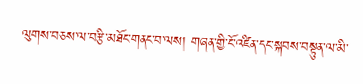ལུགས་བཅས་ལ་བརྩི་མཐོང་གནང་བ་ལས། གཞན་གྱི་ངོ་འཛིན་དང་སྐབས་བསྟུན་ལ་མི་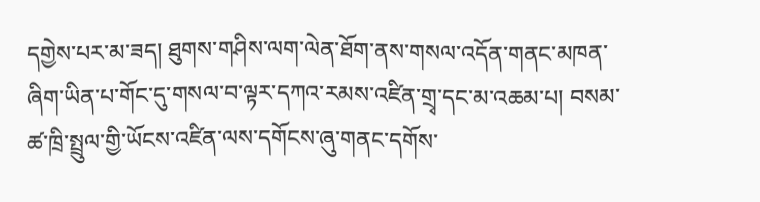དགྱེས་པར་མ་ཟད། ཐུགས་གཤིས་ལག་ལེན་ཐོག་ནས་གསལ་འདོན་གནང་མཁན་ཞིག་ཡིན་པ་གོང་དུ་གསལ་བ་ལྟར་དཀའ་རམས་འཛིན་གྲྭ་དང་མ་འཆམ་པ། བསམ་ཚ་ཁྲི་སྤྲུལ་གྱི་ཡོངས་འཛིན་ལས་དགོངས་ཞུ་གནང་དགོས་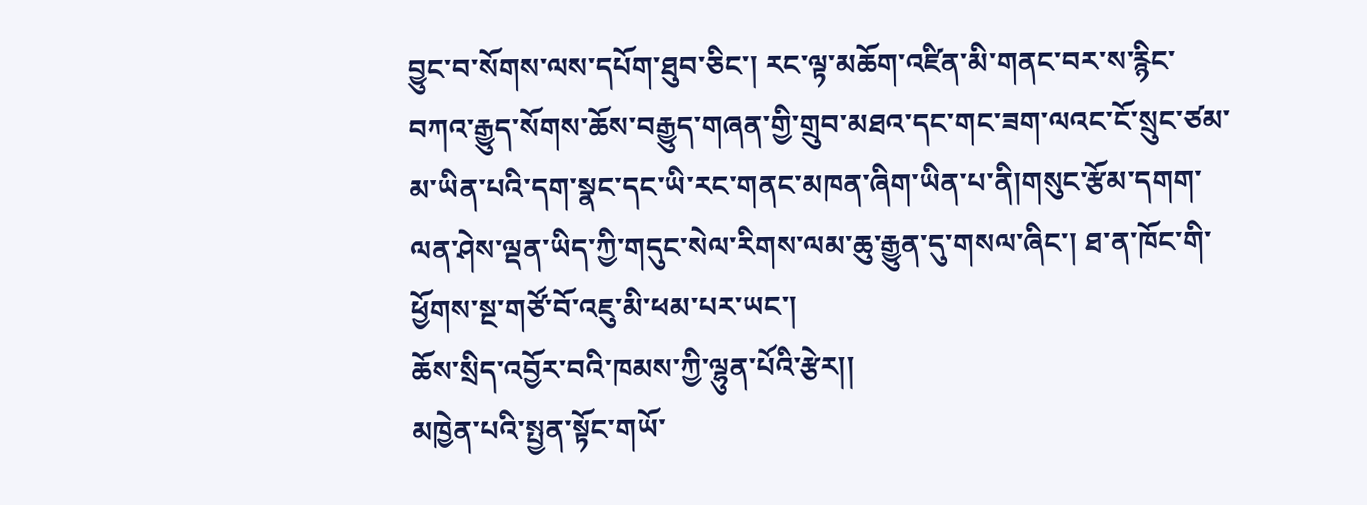བྱུང་བ་སོགས་ལས་དཔོག་ཐུབ་ཅིང་། རང་ལྟ་མཆོག་འཛིན་མི་གནང་བར་ས་རྙིང་བཀའ་རྒྱུད་སོགས་ཆོས་བརྒྱུད་གཞན་གྱི་གྲུབ་མཐའ་དང་གང་ཟག་ལའང་ངོ་སྲུང་ཙམ་མ་ཡིན་པའི་དག་སྣང་དང་ཡི་རང་གནང་མཁན་ཞིག་ཡིན་པ་ནི།གསུང་རྩོམ་དགག་ལན་ཤེས་ལྡན་ཡིད་ཀྱི་གདུང་སེལ་རིགས་ལམ་ཆུ་རྒྱུན་དུ་གསལ་ཞིང་། ཐ་ན་ཁོང་གི་ཕྱོགས་སྔ་གཙོ་བོ་འཇུ་མི་ཕམ་པར་ཡང་།
ཆོས་སྲིད་འབྱོར་བའི་ཁམས་ཀྱི་ལྷུན་པོའི་རྩེར།།
མཁྱེན་པའི་སྤྱན་སྟོང་གཡོ་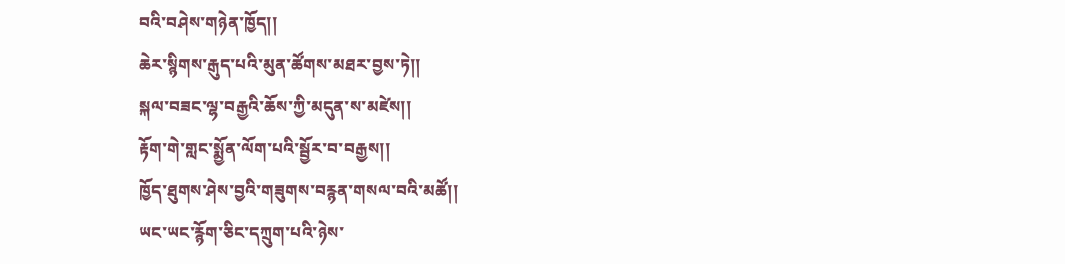བའི་བཤེས་གཉེན་ཁྱོད།།
ཆེར་སྙིགས་རྒུད་པའི་མུན་ཚོགས་མཐར་བྱས་ཏེ།།
སྐལ་བཟང་ལྷ་བརྒྱའི་ཆོས་ཀྱི་མདུན་ས་མཛེས།།
རྟོག་གེ་གླང་སྨྱོན་ལོག་པའི་སྦྱོར་བ་བརྒྱས།།
ཁྱོད་ཐུགས་ཤེས་བྱའི་གཟུགས་བརྙན་གསལ་བའི་མཚོ།།
ཡང་ཡང་རྙོག་ཅིང་དཀྲུག་པའི་ཉེས་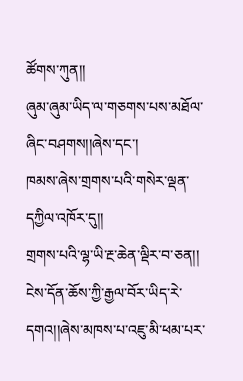ཚོགས་ཀུན།།
ཞུམ་ཞུམ་ཡིད་ལ་གཅགས་པས་མཐོལ་ཞིང་བཤགས།།ཞེས་དང་།
ཁམས་ཞེས་གྲགས་པའི་གསེར་ལྡན་དཀྱིལ་འཁོར་དུ།།
གྲགས་པའི་ལྷ་ཡི་རྔ་ཆེན་ལྡིར་བ་ཅན།།
ངེས་དོན་ཆོས་ཀྱི་རྒྱལ་བོར་ཡིད་རེ་དགའ།།ཞེས་མཁས་པ་འཇུ་མི་ཕམ་པར་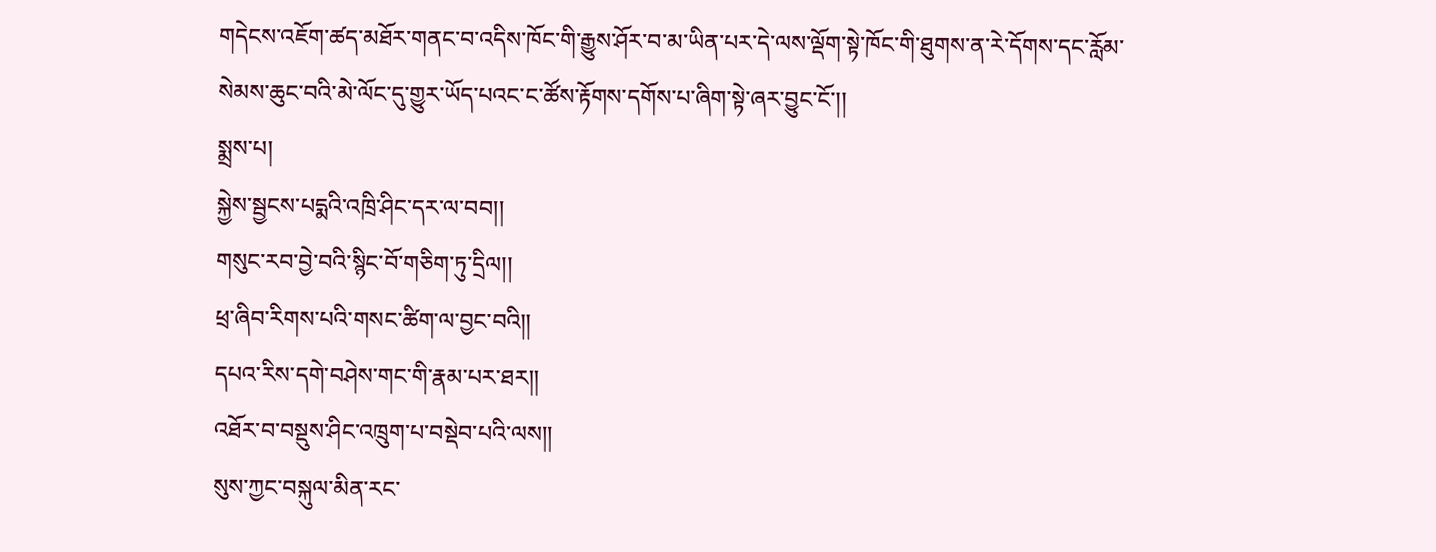གདེངས་འཇོག་ཚད་མཐོར་གནང་བ་འདིས་ཁོང་གི་རྒྱུས་ཤོར་བ་མ་ཡིན་པར་དེ་ལས་ལྡོག་སྟེ་ཁོང་གི་ཐུགས་ན་རེ་དོགས་དང་རློམ་སེམས་ཆུང་བའི་མེ་ལོང་དུ་གྱུར་ཡོད་པའང་ང་ཚོས་རྟོགས་དགོས་པ་ཞིག་སྟེ་ཞར་བྱུང་ངོ་།།
སྨྲས་པ།
སྐྱེས་སྦྱངས་པདྨའི་འཁྲི་ཤིང་དར་ལ་བབ།།
གསུང་རབ་བྱེ་བའི་སྙིང་བོ་གཅིག་ཏུ་དྲིལ།།
ཕྲ་ཞིབ་རིགས་པའི་གསང་ཚིག་ལ་བྱང་བའི།།
དཔའ་རིས་དགེ་བཤེས་གང་གི་རྣམ་པར་ཐར།།
འཐོར་བ་བསྡུས་ཤིང་འཁྲུག་པ་བསྡེབ་པའི་ལས།།
སུས་ཀྱང་བསྐུལ་མིན་རང་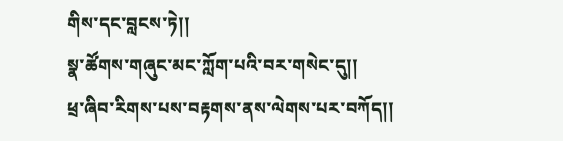གིས་དང་བླངས་ཏེ།།
སྣ་ཚོགས་གཞུང་མང་ཀློག་པའི་བར་གསེང་དུ།།
ཕྲ་ཞིབ་རིགས་པས་བརྟགས་ནས་ལེགས་པར་བཀོད།།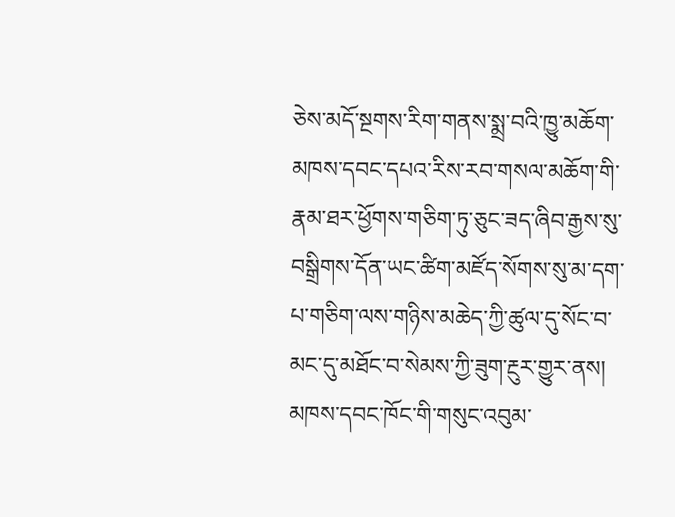ཅེས་མདོ་སྔགས་རིག་གནས་སྨྲ་བའི་ཁྱུ་མཆོག་མཁས་དབང་དཔའ་རིས་རབ་གསལ་མཆོག་གི་རྣམ་ཐར་ཕྱོགས་གཅིག་ཏུ་ཅུང་ཟད་ཞིབ་རྒྱས་སུ་བསྒྲིགས་དོན་ཡང་ཚིག་མཛོད་སོགས་སུ་མ་དག་པ་གཅིག་ལས་གཉིས་མཆེད་ཀྱི་ཚུལ་དུ་སོང་བ་མང་དུ་མཐོང་བ་སེམས་ཀྱི་ཟུག་རྔུར་གྱུར་ནས། མཁས་དབང་ཁོང་གི་གསུང་འབུམ་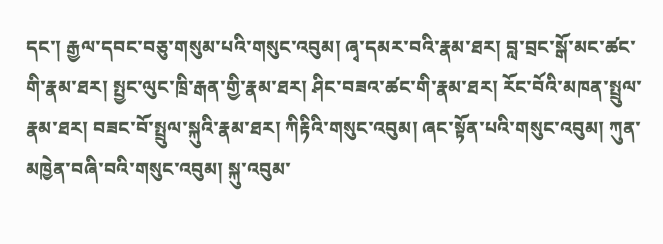དང་། རྒྱལ་དབང་བཅུ་གསུམ་པའི་གསུང་འབུམ། ཞྭ་དམར་བའི་རྣམ་ཐར། བླ་བྲང་སྒོ་མང་ཚང་གི་རྣམ་ཐར། སྤྱང་ལུང་ཁྲི་རྒན་གྱི་རྣམ་ཐར། ཤིང་བཟའ་ཚང་གི་རྣམ་ཐར། རོང་བོའི་མཁན་སྤྲུལ་རྣམ་ཐར། བཟང་བོ་སྤྲུལ་སྐུའི་རྣམ་ཐར། ཀིརྟིའི་གསུང་འབུམ། ཞང་སྟོན་པའི་གསུང་འབུམ། ཀུན་མཁྱེན་བཞི་བའི་གསུང་འབུམ། སྐུ་འབུམ་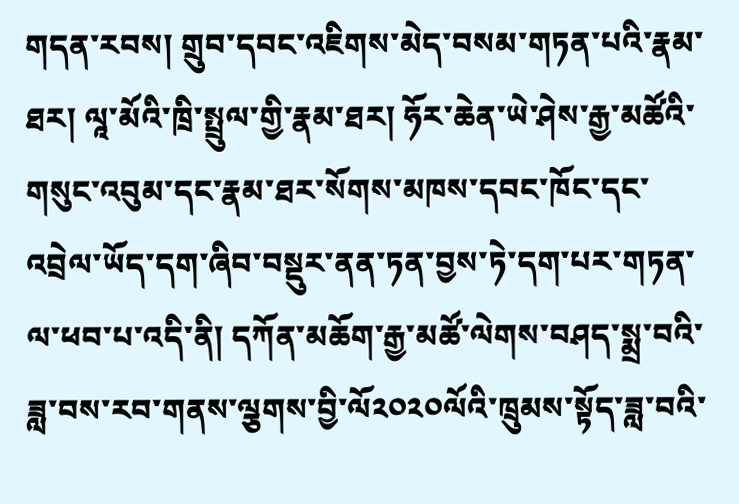གདན་རབས། གྲུབ་དབང་འཇིགས་མེད་བསམ་གཏན་པའི་རྣམ་ཐར། ལཱ་མོའི་ཁྲི་སྤྲུལ་གྱི་རྣམ་ཐར། ཧོར་ཆེན་ཡེ་ཤེས་རྒྱ་མཚོའི་གསུང་འབུམ་དང་རྣམ་ཐར་སོགས་མཁས་དབང་ཁོང་དང་འབྲེལ་ཡོད་དག་ཞིབ་བསྡུར་ནན་ཏན་བྱས་ཏེ་དག་པར་གཏན་ལ་ཕབ་པ་འདི་ནི། དཀོན་མཆོག་རྒྱ་མཚོ་ལེགས་བཤད་སྨྲ་བའི་ཟླ་བས་རབ་གནས་ལྕགས་བྱི་ལོ༢༠༢༠ལོའི་ཁྲུམས་སྟོད་ཟླ་བའི་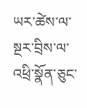ཡར་ཚེས་ལ་སྔར་བྲིས་ལ་འཕྲི་སྣོན་ཅུང་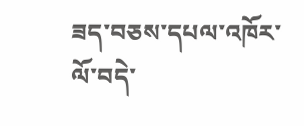ཟད་བཅས་དཔལ་འཁོར་ལོ་བདེ་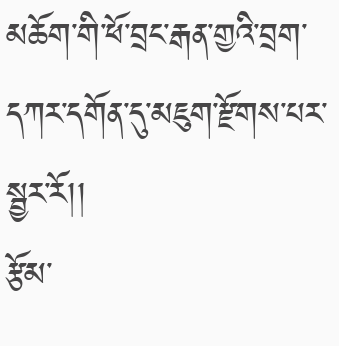མཆོག་གི་ཕོ་བྲང་རྒན་གྱའི་བྲག་དཀར་དགོན་དུ་མཇུག་རྫོགས་པར་སྦྱར་རོ།།
རྩོམ་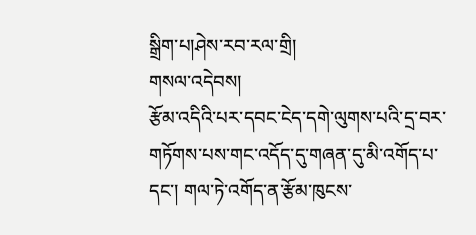སྒྲིག་པ།ཤེས་རབ་རལ་གྲི།
གསལ་འདེབས།
རྩོམ་འདིའི་པར་དབང་ངེད་དགེ་ལུགས་པའི་དྲ་བར་གཏོགས་པས་གང་འདོད་དུ་གཞན་དུ་མི་འགོད་པ་དང་། གལ་ཏེ་འགོད་ན་རྩོམ་ཁུངས་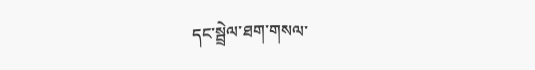དང་སྦྲེལ་ཐག་གསལ་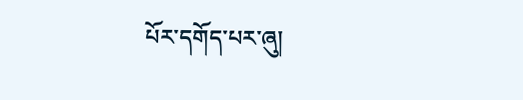པོར་དགོད་པར་ཞུ།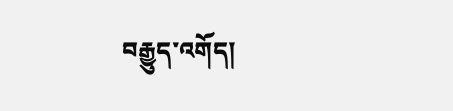བརྒྱུད་འགོད།